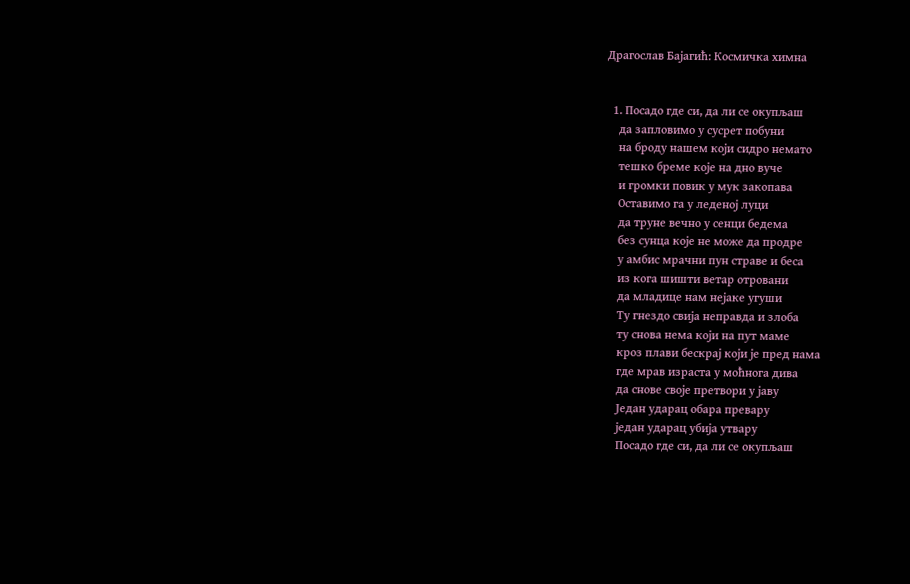Драгослав Бајагић: Космичка химна


  1. Посадо где си, да ли се окупљаш
    да запловимо у сусрет побуни
    на броду нашем који сидро немато
    тешко бреме које на дно вуче
    и громки повик у мук закопава
    Оставимо га у леденој луци
    да труне вечно у сенци бедема
    без сунца које не може да продре
    у амбис мрачни пун страве и беса
    из кога шишти ветар отровани
    да младице нам нејаке угуши
    Ту гнездо свија неправда и злоба
    ту снова нема који на пут маме
    кроз плави бескрај који је пред нама
    где мрав израста у моћнога дива
    да снове своје претвори у јаву
    Један ударац обара превару
    један ударац убија утвару
    Посадо где си, да ли се окупљаш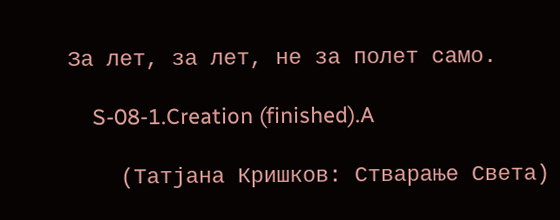За лет, за лет, не за полет само.

    S-08-1.Creation (finished).A

    (Татјана Кришков: Стварање Света)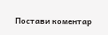Постави коментар